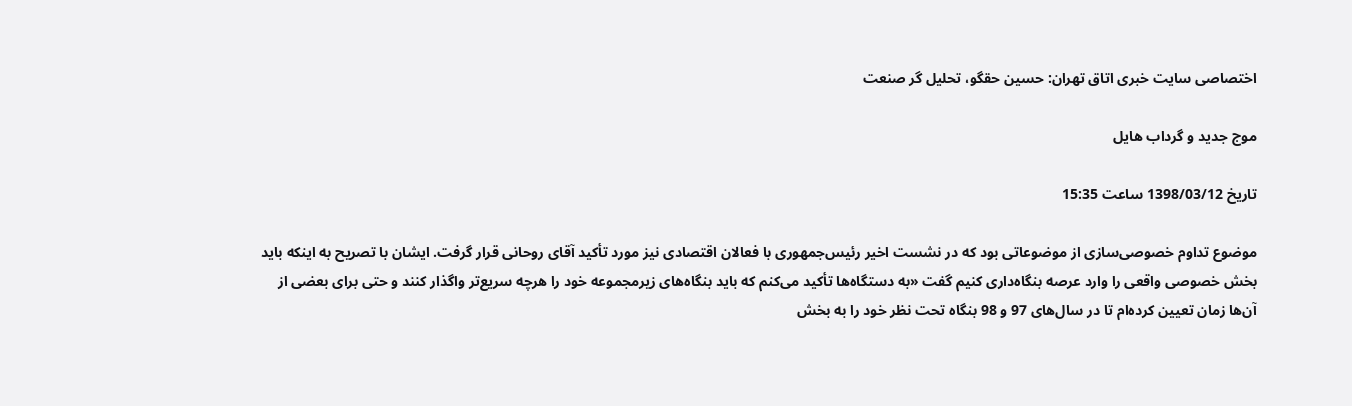اختصاصی سایت خبری اتاق تهران: حسین حقگو، تحلیل گر صنعت

موج جدید و گرداب هایل

تاریخ 1398/03/12 ساعت 15:35

موضوع تداوم خصوصی‌سازی از موضوعاتی بود كه در نشست اخیر رئیس‌جمهوری با فعالان اقتصادی نیز مورد تأکید آقای روحانی قرار گرفت. ایشان با تصریح به اینکه باید بخش خصوصی واقعی را وارد عرصه بنگاه‌داری کنیم گفت «به دستگاه‌ها تأکید می‌کنم که باید بنگاه‌های زیرمجموعه خود را هرچه سریع‌تر واگذار کنند و حتی برای بعضی از آن‌ها زمان تعیین کرده‌ام تا در سال‌های 97 و 98 بنگاه تحت نظر خود را به بخش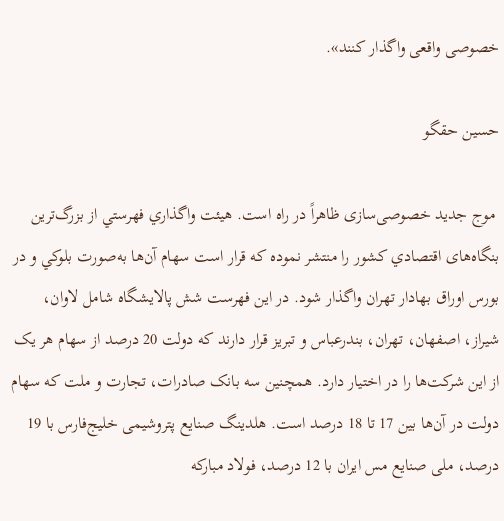خصوصی واقعی واگذار کنند».

حسین حقگو

 موج جديد خصوصی‌سازی ظاهراً در راه است. هیئت واگذاري فهرستي از بزرگ‌ترین بنگاه‌های اقتصادي كشور را منتشر نموده كه قرار است سهام آن‌ها به‌صورت بلوكي و در بورس اوراق بهادار تهران واگذار شود. در این فهرست شش پالایشگاه شامل لاوان، شیراز، اصفهان، تهران، بندرعباس و تبریز قرار دارند که دولت 20 درصد از سهام هر یک از این شرکت‌ها را در اختیار دارد. همچنین سه بانک صادرات، تجارت و ملت که سهام دولت در آن‌ها بين 17 تا 18 درصد است. هلدینگ صنایع پتروشیمی خلیج‌فارس با 19 درصد، ملی صنایع مس ایران با 12 درصد، فولاد مبارکه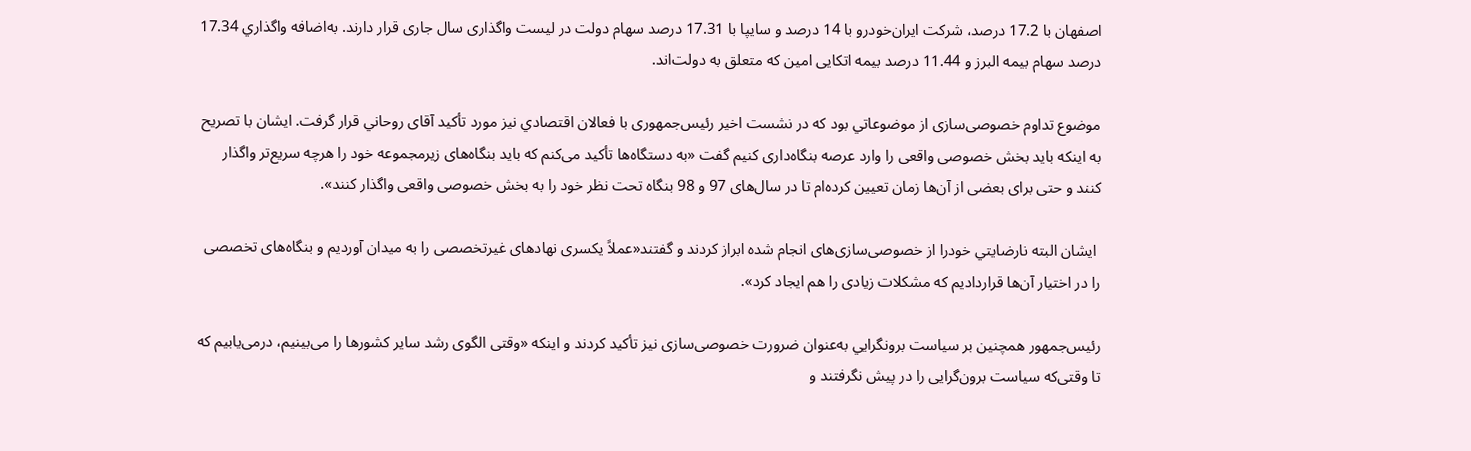اصفهان با 17.2 درصد، شرکت ایران‌خودرو با 14 درصد و سایپا با 17.31 درصد سهام دولت در لیست واگذاری سال جاری قرار دارند. به‌اضافه واگذاري 17.34 درصد سهام بیمه البرز و 11.44 درصد بیمه اتکایی امین كه متعلق به دولت‌اند.

موضوع تداوم خصوصی‌سازی از موضوعاتي بود كه در نشست اخير رئیس‌جمهوری با فعالان اقتصادي نيز مورد تأکید آقای روحاني قرار گرفت. ايشان با تصریح به اینکه باید بخش خصوصی واقعی را وارد عرصه بنگاه‌داری کنیم گفت «به دستگاه‌ها تأکید می‌کنم که باید بنگاه‌های زیرمجموعه خود را هرچه سریع‌تر واگذار کنند و حتی برای بعضی از آن‌ها زمان تعیین کرده‌ام تا در سال‌های 97 و 98 بنگاه تحت نظر خود را به بخش خصوصی واقعی واگذار کنند».

 ايشان البته نارضايتي خودرا از خصوصی‌سازی‌های انجام شده ابراز کردند و گفتند«عملاً یکسری نهادهای غیرتخصصی را به میدان آورديم و بنگاه‌های تخصصی را در اختیار آن‌ها قراردادیم که مشکلات زیادی را هم ایجاد کرد».

رئیس‌جمهور همچنين بر سياست برونگرايي به‌عنوان ضرورت خصوصی‌سازی نيز تأکید كردند و اينكه «وقتی الگوی رشد سایر کشورها را می‌بینیم، درمی‌یابیم که تا وقتی‌که سیاست برون‌گرایی را در پیش نگرفتند و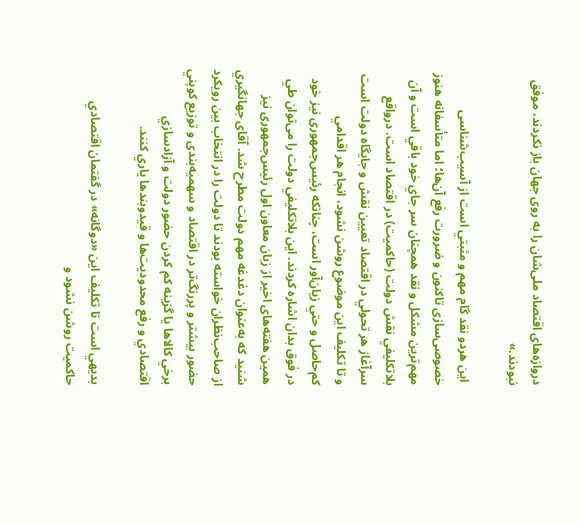دروازه‌های اقتصاد ملی‌شان را به روی جهان باز نکردند، موفق نبودند.»

 اين هردو نقد گام مهم و مثبتي است از آسیب‌شناسی خصوصی‌سازی تاكنون و ضرورت رفع آن‌ها؛ اما متأسفانه هنوز مهم‌ترین مشكل و نقد همچنان سر جاي خود باقي است و آن بلاتكليفي نقش دولت (حاكميت) در اقتصاد است. درواقع سرآغاز هر تحولي در اقتصاد تعيين نقش و جايگاه دولت است و تا تكليف اين موضوع روشن نشود، انجام هر اقدامي کم‌حاصل و حتي زیان‌آور است، چنانكه رئیس‌جمهوری نيز خود در فوق بدان اشاره كردند. اين بلاتكليفي دولت را می‌توان طي همين هفته‌های اخير از زبان معاون اول رئیس‌جمهوری نيز شنيد كه به‌عنوان دغدغه مهم دولت مطرح شد. آقای جهانگيري از صاحب‌نظران خواسته بودند تا دولت را در انتخاب بين رويكرد حضور بيشتر و پررنگ‌تر در اقتصاد و سهمیه‌بندی و توزيع كوپني برخي كالاها يا گزينه كم كردن حضور دولت و آزادسازي اقتصادي و رفع محدودیت‌ها و قیدوبندها ياري كنند.

بديهي است تا تكليف اين «دوگانه» در گفتمان اقتصادي حاكميت روشن نشود و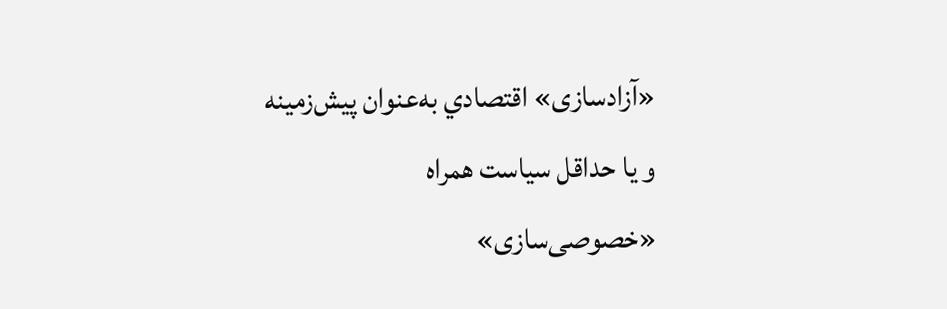«آزادسازی» اقتصادي به‌عنوان پیش‌زمینه و يا حداقل سياست همراه «خصوصی‌سازی»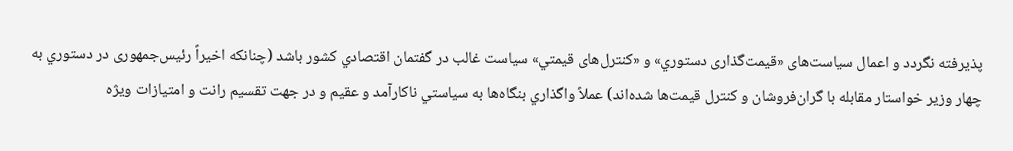پذيرفته نگردد و اعمال سیاست‌های «قیمت‌گذاری دستوري» و «کنترل‌های قيمتي» سياست غالب در گفتمان اقتصادي كشور باشد (چنانكه اخیراً رئیس‌جمهوری در دستوري به چهار وزير خواستار مقابله با گران‌فروشان و كنترل قیمت‌ها شده‌اند) عملاً واگذاري بنگاه‌ها به سياستي ناكارآمد و عقيم و در جهت تقسيم رانت و امتيازات ويژه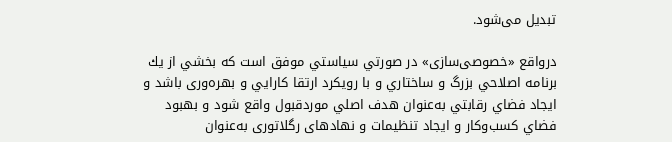تبديل می‌شود.

درواقع «خصوصی‌سازی» در صورتي سياستي موفق است كه بخشي از يك برنامه اصلاحي بزرگ و ساختاري و با رويكرد ارتقا كارايي و بهره‌وری باشد و ايجاد فضاي رقابتي به‌عنوان هدف اصلي موردقبول واقع شود و بهبود فضاي کسب‌وکار و ايجاد تنظيمات و نهادهای رگلاتوری به‌عنوان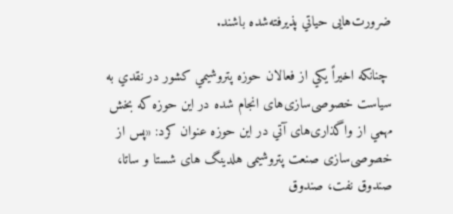ضرورت‌هایی حياتي پذیرفته‌شده باشند.

 چنانكه اخیراً يكي از فعالان حوزه پتروشيمي كشور در نقدي به سياست خصوصی‌سازی‌های انجام شده در اين حوزه كه بخش مهمي از واگذاری‌های آتي در اين حوزه عنوان كرد: «پس از خصوصی‌سازی صنعت پتروشیمی هلدینگ های شستا و ساتا، صندوق نفت، صندوق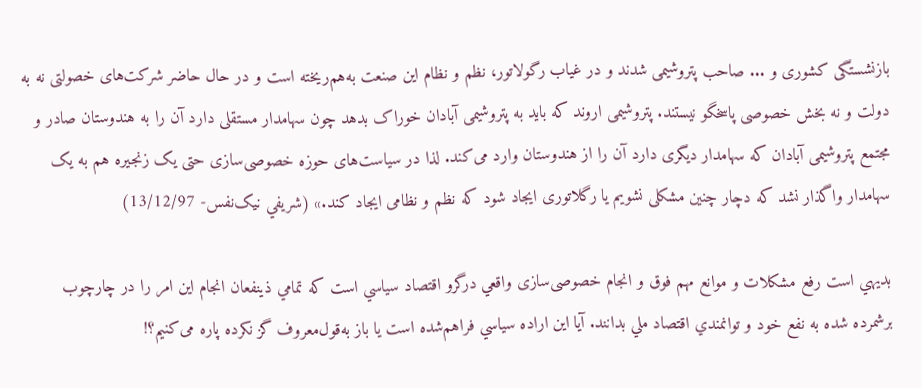بازنشستگی کشوری و ... صاحب پتروشیمی شدند و در غیاب رگولاتور، نظم و نظام این صنعت به‌هم‌ریخته است و در حال حاضر شرکت‌های خصولتی نه به دولت و نه بخش خصوصی پاسخگو نیستند. پتروشیمی اروند که باید به پتروشیمی آبادان خوراک بدهد چون سهامدار مستقلی دارد آن را به هندوستان صادر و مجتمع پتروشیمی آبادان که سهامدار دیگری دارد آن را از هندوستان وارد می‌کند. لذا در سیاست‌های حوزه خصوصی‌سازی حتی یک زنجیره هم به یک سهامدار واگذار نشد که دچار چنین مشکلی نشویم یا رگلاتوری ایجاد شود که نظم و نظامی ایجاد کند.» (شريفي نیک‌نفس- 13/12/97)

بديهي است رفع مشكلات و موانع مهم فوق و انجام خصوصی‌سازی واقعي درگرو اقتصاد سياسي است كه تمامي ذينفعان انجام اين امر را در چارچوب برشمرده شده به نفع خود و توانمندي اقتصاد ملي بدانند. آيا اين اراده سياسي فراهم‌شده است يا باز به‌قول‌معروف گز نكرده پاره می‌کنیم؟!